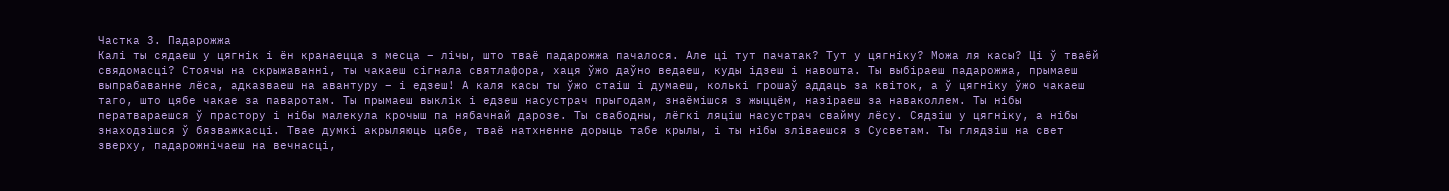Частка 3. Падарожжа
Калі ты сядаеш у цягнік і ён кранаецца з месца – лічы, што тваё падарожжа пачалося. Але ці тут пачатак? Тут у цягніку? Можа ля касы? Ці ў тваёй свядомасці? Стоячы на скрыжаванні, ты чакаеш сігнала святлафора, хаця ўжо даўно ведаеш, куды ідзеш і навошта. Ты выбіраеш падарожжа, прымаеш выпрабаванне лёса, адказваеш на авантуру – і едзеш! А каля касы ты ўжо стаіш і думаеш, колькі грошаў аддаць за квіток, а ў цягніку ўжо чакаеш таго, што цябе чакае за паваротам. Ты прымаеш выклік і едзеш насустрач прыгодам, знаёмішся з жыццём, назіраеш за наваколлем. Ты нібы ператвараешся ў прастору і нібы малекула крочыш па нябачнай дарозе. Ты свабодны, лёгкі ляціш насустрач свайму лёсу. Сядзіш у цягніку, а нібы знаходзішся ў бязважкасці. Твае думкі акрыляюць цябе, тваё натхненне дорыць табе крылы, і ты нібы зліваешся з Сусветам. Ты глядзіш на свет зверху, падарожнічаеш на вечнасці,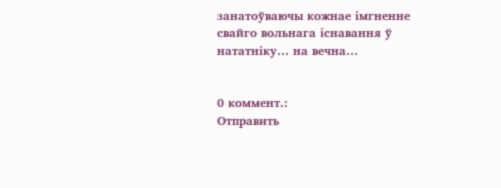занатоўваючы кожнае імгненне свайго вольнага існавання ў нататніку… на вечна…


0 коммент.:
Отправить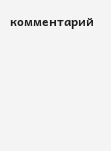комментарий